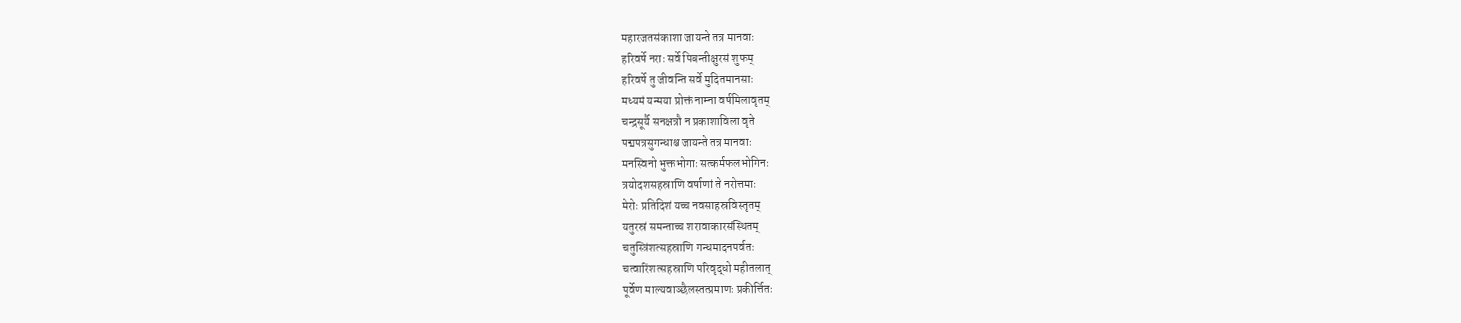महारजतसंकाशा जायन्ते तत्र मानवाः
हरिवर्षे नराः सर्वे पिबन्तीक्षुरसं शुफम्
हरिवर्षे तु जीवन्ति सर्वे मुदितमानसाः
मध्यमं यन्मया प्रोक्तं नाम्ना वर्षमिलावृतम्
चन्द्रसूर्यै सनक्षत्रौ न प्रकाशाविला वृते
पद्मपत्रसुगन्धाश्च जायन्ते तत्र मानवाः
मनस्विनो भुक्तभोगाः सत्कर्मफलभोगिनः
त्रयोदशसहस्राणि वर्षाणां ते नरोत्तमाः
मेरोः प्रतिदिशं यच्च नवसाहस्रविस्तृतम्
यतुरस्रं समन्ताच्च शरावाकारसंस्थितम्
चतुस्त्रिंशत्सहस्राणि गन्धमादनपर्वतः
चत्वारिंशत्सहस्राणि परिवृद्धो महीतलात्
पूर्वेण माल्यवाञ्छैलस्तत्प्रमाणः प्रकीर्त्तितः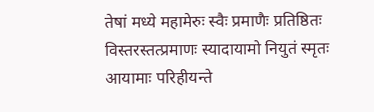तेषां मध्ये महामेरुः स्वैः प्रमाणैः प्रतिष्ठितः
विस्तरस्तत्प्रमाणः स्यादायामो नियुतं स्मृतः
आयामाः परिहीयन्ते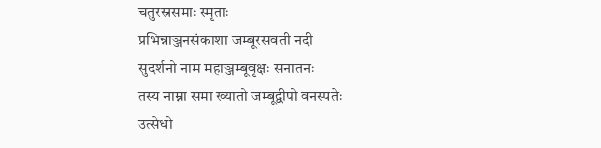चतुरस्रसमाः स्मृताः
प्रभिन्नाञ्जनसंकाशा जम्बूरसवती नदी
सुदर्शनो नाम महाञ्जम्बूवृक्षः सनातनः
तस्य नाम्ना समा ख्यातो जम्बूद्वीपो वनस्पतेः
उत्सेधो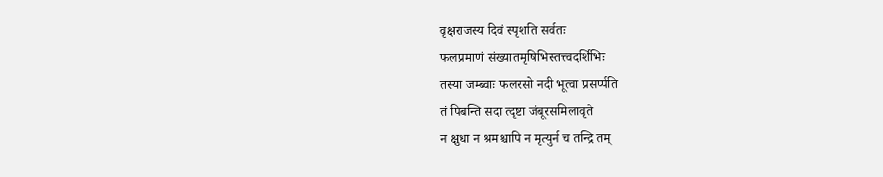वृक्षराजस्य दिवं स्पृशति सर्वतः
फलप्रमाणं संख्यातमृषिभिस्तत्त्वदर्शिभिः
तस्या जम्ब्वाः फलरसो नदी भूत्वा प्रसर्प्पति
तं पिबन्ति सदा त्दृष्टा जंबूरसमिलावृते
न क्षुधा न श्रमश्चापि न मृत्युर्न च तन्द्रि तम्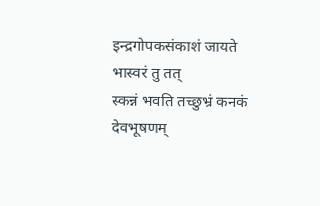इन्द्रगोपकसंकाशं जायते भास्वरं तु तत्
स्कन्नं भवति तच्छुभ्रं कनकं देवभूषणम्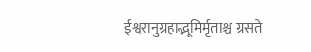ईश्वरानुग्रहाद्भूमिर्मृताश्च ग्रसते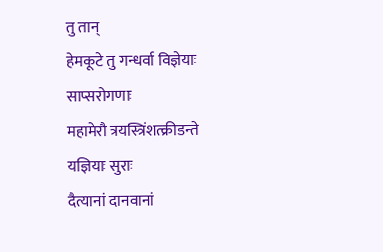तु तान्
हेमकूटे तु गन्धर्वा विज्ञेयाः साप्सरोगणाः
महामेरौ त्रयस्त्रिंशत्क्रीडन्ते यज्ञियाः सुराः
दैत्यानां दानवानां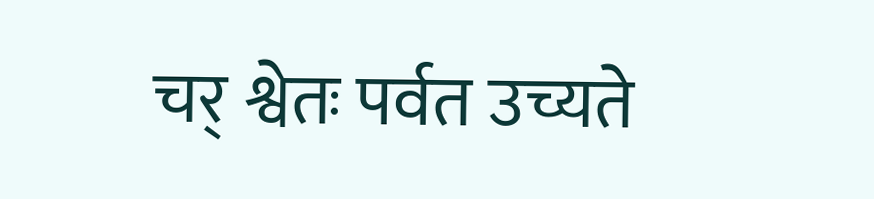चर् श्वेतः पर्वत उच्यते